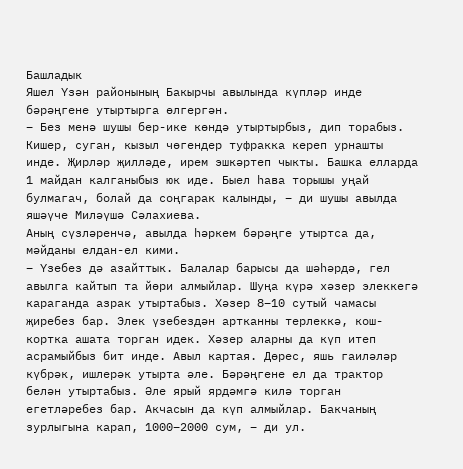Башладык
Яшел Үзән районының Бакырчы авылында күпләр инде бәрәңгене утыртырга өлгергән.
– Без менә шушы бер-ике көндә утыртырбыз, дип торабыз. Кишер, суган, кызыл чөгендер туфракка кереп урнашты инде. Җирләр җилләде, ирем эшкәртеп чыкты. Башка елларда 1 майдан калганыбыз юк иде. Быел һава торышы уңай булмагач, болай да соңгарак калынды, – ди шушы авылда яшәүче Миләүшә Сәлахиева.
Аның сүзләренчә, авылда һәркем бәрәңге утыртса да, мәйданы елдан-ел кими.
– Үзебез дә азайттык. Балалар барысы да шәһәрдә, гел авылга кайтып та йөри алмыйлар. Шуңа күрә хәзер элеккегә караганда азрак утыртабыз. Хәзер 8–10 сутый чамасы җиребез бар. Элек үзебездән артканны терлеккә, кош-кортка ашата торган идек. Хәзер аларны да күп итеп асрамыйбыз бит инде. Авыл картая. Дөрес, яшь гаиләләр күбрәк, ишлерәк утырта әле. Бәрәңгене ел да трактор белән утыртабыз. Әле ярый ярдәмгә килә торган егетләребез бар. Акчасын да күп алмыйлар. Бакчаның зурлыгына карап, 1000–2000 сум, – ди ул.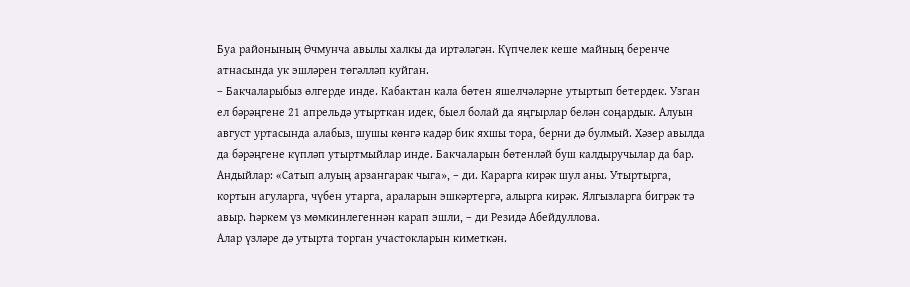Буа районының Өчмунча авылы халкы да иртәләгән. Күпчелек кеше майның беренче атнасында ук эшләрен төгәлләп куйган.
– Бакчаларыбыз өлгерде инде. Кабактан кала бөтен яшелчәләрне утыртып бетердек. Узган ел бәрәңгене 21 апрельдә утырткан идек, быел болай да яңгырлар белән соңардык. Алуын август уртасында алабыз, шушы көнгә кадәр бик яхшы тора, берни дә булмый. Хәзер авылда да бәрәңгене күпләп утыртмыйлар инде. Бакчаларын бөтенләй буш калдыручылар да бар. Андыйлар: «Сатып алуың арзангарак чыга», – ди. Карарга кирәк шул аны. Утыртырга, кортын агуларга, чүбен утарга, араларын эшкәртергә, алырга кирәк. Ялгызларга бигрәк тә авыр. Һәркем үз мөмкинлегеннән карап эшли, – ди Резидә Абейдуллова.
Алар үзләре дә утырта торган участокларын киметкән.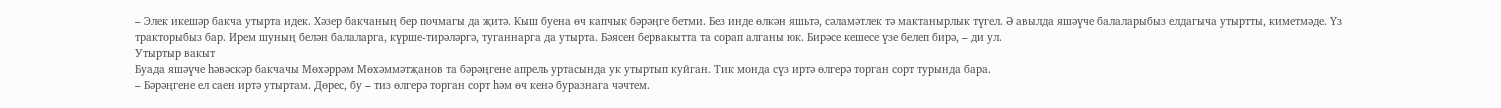– Элек икешәр бакча утырта идек. Хәзер бакчаның бер почмагы да җитә. Кыш буена өч капчык бәрәңге бетми. Без инде өлкән яшьтә, сәламәтлек тә мактанырлык түгел. Ә авылда яшәүче балаларыбыз елдагыча утыртты, киметмәде. Үз тракторыбыз бар. Ирем шуның белән балаларга, күрше-тирәләргә, туганнарга да утырта. Бәясен бервакытта та сорап алганы юк. Бирәсе кешесе үзе белеп бирә, – ди ул.
Утыртыр вакыт
Буада яшәүче һәвәскәр бакчачы Мөхәррәм Мөхәммәтҗанов та бәрәңгене апрель уртасында ук утыртып куйган. Тик монда сүз иртә өлгерә торган сорт турында бара.
– Бәрәңгене ел саен иртә утыртам. Дөрес, бу – тиз өлгерә торган сорт һәм өч кенә буразнага чәчтем.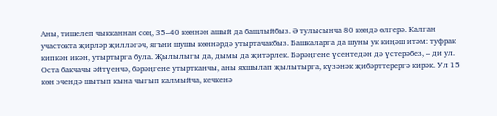Аны, тишелеп чыкканнан соң, 35–40 көннән ашый да башлыйбыз. Ә тулысынча 80 көндә өлгерә. Калган участокта җирләр җилләгәч, ягъни шушы көннәрдә утыртачакбыз. Башкаларга да шуны ук киңәш итәм: туфрак кипкән икән, утыртырга була. Җылылыгы да, дымы да җитәрлек. Бәрәңгене үсентедән дә үстерәбез, – ди ул.
Оста бакчачы әйтүенчә, бәрәңгене утыртканчы, аны яхшылап җылытырга, күзәнәк җибәрттерергә кирәк. Ул 15 көн эчендә шытып кына чыгып калмыйча, кечкенә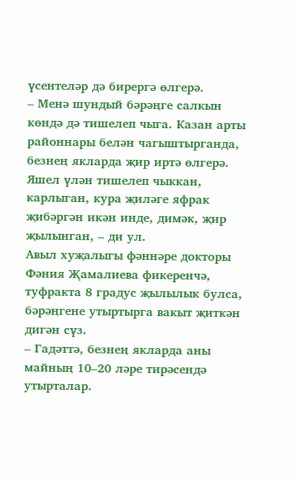үсентеләр дә бирергә өлгерә.
– Менә шундый бәрәңге салкын көндә дә тишелеп чыга. Казан арты районнары белән чагыштырганда, безнең якларда җир иртә өлгерә. Яшел үлән тишелеп чыккан, карлыган, кура җиләге яфрак җибәргән икән инде, димәк, җир җылынган, – ди ул.
Авыл хуҗалыгы фәннәре докторы Фәния Җамалиева фикеренчә, туфракта 8 градус җылылык булса, бәрәңгене утыртырга вакыт җиткән дигән сүз.
– Гадәттә, безнең якларда аны майның 10–20 ләре тирәсендә утырталар.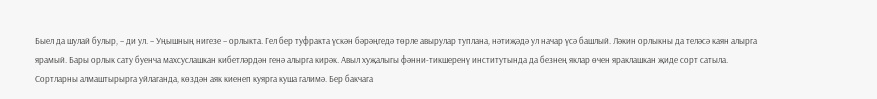Быел да шулай булыр, – ди ул. – Уңышның нигезе – орлыкта. Гел бер туфракта үскән бәрәңгедә төрле авырулар туплана, нәтиҗәдә ул начар үсә башлый. Ләкин орлыкны да теләсә каян алырга ярамый. Бары орлык сату буенча махсуслашкан кибетләрдән генә алырга кирәк. Авыл хуҗалыгы фәнни-тикшеренү институтында да безнең яклар өчен яраклашкан җиде сорт сатыла.
Сортларны алмаштырырга уйлаганда, көздән аяк киенеп куярга куша галимә. Бер бакчага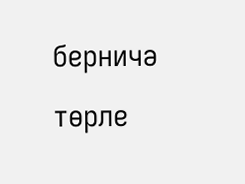берничә төрле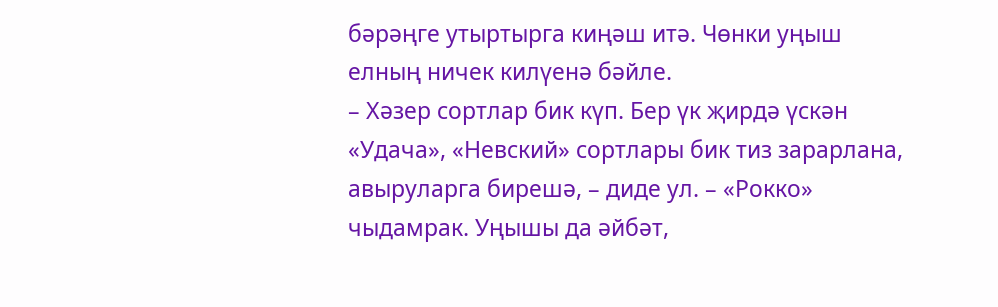бәрәңге утыртырга киңәш итә. Чөнки уңыш елның ничек килүенә бәйле.
– Хәзер сортлар бик күп. Бер үк җирдә үскән «Удача», «Невский» сортлары бик тиз зарарлана, авыруларга бирешә, – диде ул. – «Рокко» чыдамрак. Уңышы да әйбәт,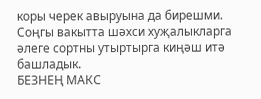коры черек авыруына да бирешми. Соңгы вакытта шәхси хуҗалыкларга әлеге сортны утыртырга киңәш итә башладык.
БЕЗНЕҢ МАКС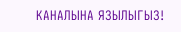КАНАЛЫНА ЯЗЫЛЫГЫЗ!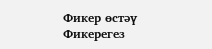Фикер өстәү
Фикерегез